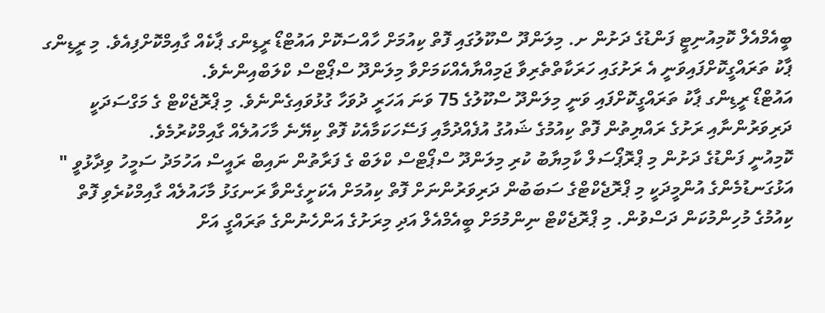ބީއެމްއެލް ކޮމިއުނިޓީ ފަންޑުގެ ދަށުން ށ. މިލަންދޫ ސްކޫލުގައި ފޮތް ކިއުމަށް ހާއްސަކޮށް އައުޓްޑޯ ރީޑިންގ ޕާކެއް ގާއިމްކޮށްފިއެވެ. މި ރީޑިންގ ޕާކު ތަރައްގީކޮށްފައިވަނީ އެ ރަށުގައި ހަރަކާތްތެރިވާ ޖަމިއްޔާއެއްކަމަށްވާ މިލަންދޫ ސްޕޯޓްސް ކްލަބްއިންނެވެ.
އައުޓްޑޯ ރީޑިންގ ޕާކު ތަރައްގީކޮށްފައި ވަނީ މިލަންދޫ ސްކޫލުގެ 75 ވަނަ އަހަރީ ދުވަހާ ގުޅުވައިގެންނެވެ. މި ޕްރޮޖެކްޓް ގެ މަގްސަދަކީ ދަރިވަރުންނާއި ރަށުގެ ރައްޔިތުން ފޮތް ކިއުމުގެ ޝައުގު އުފެއްދުމާއި ފަސޭހަކަމާއެކު ފޮތް ކިޔޭނެ މާހައުލެއް ގާއިމްކުރުމެވެ.
ކޮމިއުނީ ފަންޑުގެ ދަށުން މި ޕްރޮޕޯސަލް ކާމިޔާބު ކުރި މިލަންދޫ ސްޕޯޓްސް ކްލަބް ގެ ފަރާތުން ނައިބް ރައީސް އަހުމަދު ސަމީހު ވިދާޅުވީ " އަޅުގަނޑުމެންގެ އުންމީދަކީ މި ޕްރޮޖެކްޓްގެ ސަބަބުން ދަރިވަރުންނަށް ފޮތް ކިއުމަށް އެކަށީގެންވާ ރަނގަޅު މާހައުލެއް ގާއިމްކުރެވި ފޮތް ކިއުމުގެ މުހިންމުކަން ދަސްވުން. މި ޕްރޮޖެކްޓް ނިންމުމަށް ބީއެމްއެލް އަދި މިރަށުގެ އަންހެނުންގެ ތަރައްގީ އަށް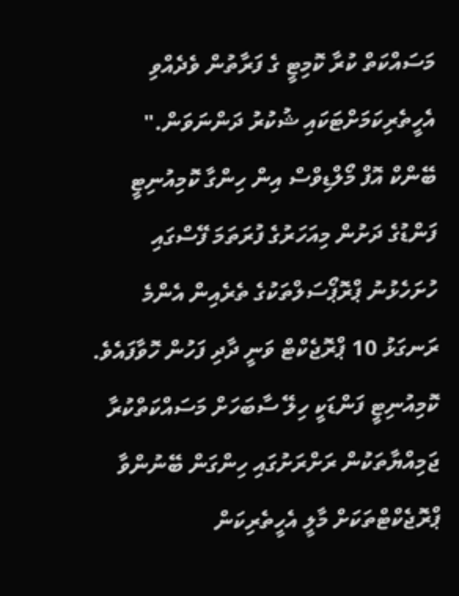މަސައްކަތް ކުރާ ކޮމިޓީ ގެ ފަރާތުން ވެދެއްވި އެހީތެރިކަމަށްޓަކައި ޝުކުރު ދަންނަވަން."
ބޭންކް އޮފް މޯލްޑިވްސް އިން ހިންގާ ކޮމިއުނިޓީ ފަންޑުގެ ދަށުން މިއަހަރުގެ ފުރަތަމަ ފޭސްގައި ހުށަހެޅުނު ޕްރޮޕޯސަލްތަކުގެ ތެރެއިން އެންމެ ރަނގަޅު 10 ޕްރޮޖެކްޓް ވަނީ ދާދި ފަހުން ހޮވާފައެވެ. ކޮމިއުނިޓީ ފަންޑަކީ ހިލޭ ސާބަހަށް މަސައްކަތްކުރާ ޖަމިއްޔާތަކުން ރަށްރަށުގައި ހިންގަން ބޭނުންވާ ޕްރޮޖެކްޓްތަކަށް މާލީ އެހީތެރިކަން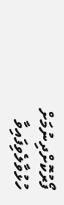ފޯރުކޮށްދިނުމަށް ހުޅުވާލެވިފައިވާ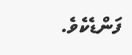ފަންޑެކެވެ.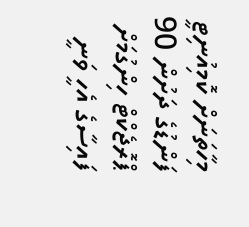މިހާތަނަށް ކޮމިއުނިޓީ ފަންޑުގެ ދަށުން 90 ޕްރޮޖެކްޓް ހިންގުމަށް ފައިސާގެ އެހީ ވަނީ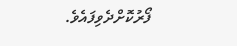ފޯރުކޮށްދެވިފައެވެ.